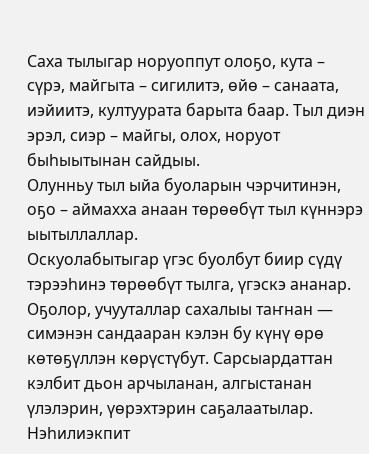Саха тылыгар норуоппут олоҕо, кута – сүрэ, майгыта – сигилитэ, өйө – санаата, иэйиитэ, култуурата барыта баар. Тыл диэн эрэл, сиэр – майгы, олох, норуот быһыытынан сайдыы.
Олунньу тыл ыйа буоларын чэрчитинэн, оҕо – аймахха анаан төрөөбүт тыл күннэрэ ыытыллаллар.
Оскуолабытыгар үгэс буолбут биир сүдү тэрээһинэ төрөөбүт тылга, үгэскэ ананар. Оҕолор, учууталлар сахалыы таҥнан — симэнэн сандааран кэлэн бу күнү өрө көтөҕүллэн көрүстүбут. Сарсыардаттан кэлбит дьон арчыланан, алгыстанан үлэлэрин, үөрэхтэрин саҕалаатылар.
Нэһилиэкпит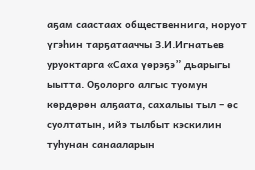аҕам саастаах общественнига, норуот үгэһин тарҕатааччы З.И.Игнатьев уруоктарга «Саха үөрэҕэ” дьарыгы ыытта. Оҕолорго алгыс туомун көрдөрөн алҕаата, сахалыы тыл – өс суолтатын, ийэ тылбыт кэскилин туһунан санааларын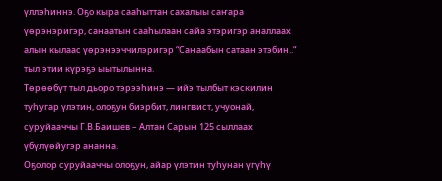үллэһиннэ. Оҕо кыра сааһыттан сахалыы саҥара үөрэнэригэр, санаатын сааһылаан сайа этэригэр аналлаах алын кылаас үөрэнээччилэригэр “Санаабын сатаан этэбин..“ тыл этии күрэҕэ ыытылынна.
Төрөөбүт тыл дьоро тэрээһинэ — ийэ тылбыт кэскилин туһугар үлэтин, олоҕун биэрбит, лингвист, учуонай, суруйааччы Г.В.Баишев – Алтан Сарын 125 сыллаах үбүлүөйугэр ананна.
Оҕолор суруйааччы олоҕун, айар үлэтин туһунан үгүһү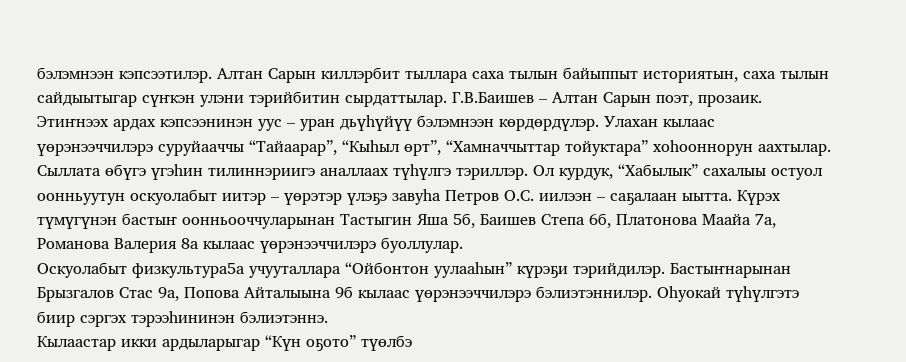бэлэмнээн кэпсээтилэр. Алтан Сарын киллэрбит тыллара саха тылын байыппыт историятын, саха тылын сайдыытыгар сүҥкэн улэни тэрийбитин сырдаттылар. Г.В.Баишев – Алтан Сарын поэт, прозаик. Этиҥнээх ардах кэпсээнинэн уус – уран дьүһүйүү бэлэмнээн көрдөрдүлэр. Улахан кылаас үөрэнээччилэрэ суруйааччы “Тайаарар”, “Кыһыл өрт”, “Хамначчыттар тойуктара” хоһооннорун аахтылар.
Сыллата өбүгэ үгэһин тилиннэриигэ аналлаах түһүлгэ тэриллэр. Ол курдук, “Хабылык” сахалыы остуол оонньуутун оскуолабыт иитэр – үөрэтэр үлэҕэ завуһа Петров О.С. иилээн – саҕалаан ыытта. Күрэх түмүгүнэн бастыҥ оонньооччуларынан Тастыгин Яша 5б, Баишев Степа 6б, Платонова Маайа 7а, Романова Валерия 8а кылаас үөрэнээччилэрэ буоллулар.
Оскуолабыт физкультура5а учууталлара “Ойбонтон уулааһын” күрэҕи тэрийдилэр. Бастыҥнарынан Брызгалов Стас 9а, Попова Айталыына 9б кылаас үөрэнээччилэрэ бэлиэтэннилэр. Оһуокай түһүлгэтэ биир сэргэх тэрээһининэн бэлиэтэннэ.
Кылаастар икки ардыларыгар “Күн оҕото” түөлбэ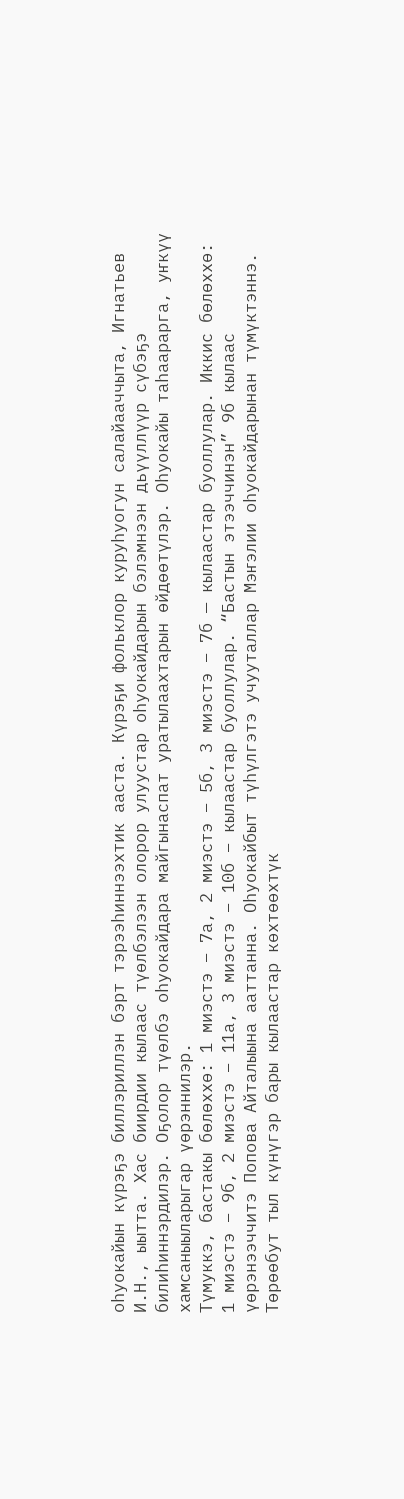оһуокайын күрэҕэ биллэриллэн бэрт тэрээһиннээхтик ааста. Күрэҕи фольклор куруһуогун салайааччыта, Игнатьев И.Н., ыытта. Хас биирдии кылаас түөлбэлээн олорор улуустар оһуокайдарын бэлэмнээн дьүүллүүр сүбэҕэ билиһиннэрдилэр. Оҕолор түөлбэ оһуокайдара майгынаспат уратылаахтарын өйдөөтүлэр. Оһуокайы таһаарарга, уҥкүү хамсаныыларыгар үөрэннилэр.
Түмуккэ, бастакы бөлөххө: 1 миэстэ – 7а, 2 миэстэ – 5б, 3 миэстэ – 7б — кылаастар буоллулар. Иккис бөлөххө: 1 миэстэ – 9б, 2 миэстэ – 11а, 3 миэстэ – 10б – кылаастар буоллулар. “Бастын этээччинэн” 9б кылаас үөрэнээччитэ Попова Айталыына ааттанна. Оһуокайбыт түһүлгэтэ учууталлар Мэҥэлии оһуокайдарынан түмүктэннэ.
Төрөөбут тыл күнүгэр бары кылаастар көхтөөхтүк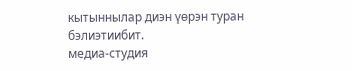кытыннылар диэн үөрэн туран бэлиэтиибит.
медиа-студия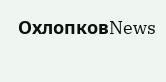ОхлопковNews